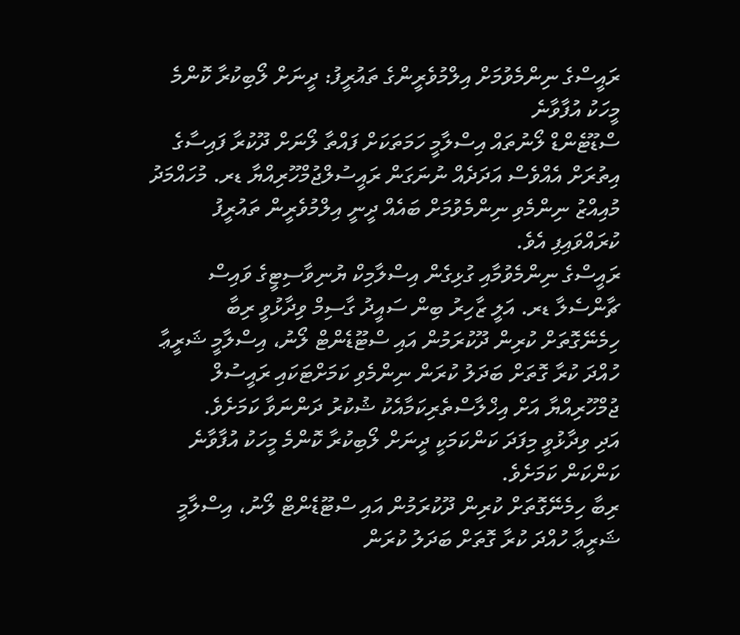ރައީސްގެ ނިންމެވުމަށް އިލްމުވެރީންގެ ތައުރީފު: ދީނަށް ލޯބިކުރާ ކޮންމެ މީހަކު އުފާވާނެ
ސްޑޫޓެންޑް ލޯނުތައް އިސްލާމީ ހަމަތަކަށް ފައްތާ ލޯނަށް ދޫކުރާ ފައިސާގެ އިތުރަށް އެއްވެސް އަދަދެއް ނުނަގަން ރައީސުލްޖުމްހޫރިއްޔާ ޑރ. މުހައްމަދު މުއިއްޒު ނިންމެވި ނިންމެވުމަށް ބައެއް ދީނީ އިލްމުވެރީން ތައުރީފު ކުރައްވައިފި އެވެ.
ރައީސްގެ ނިންމެވުމާއި ގުޅިގެން އިސްލާމިކް ޔުނިވާސިޓީގެ ވައިސް ޗާންސެލާ ޑރ. އަލީ ޒާހިރު ބިން ސައީދު ގާސިމް ވިދާޅުވީ ރިބާ ހިމެނޭގޮތަށް ކުރިން ދޫކުރަމުން އައި ސްޓޫޑެންޓް ލޯނު، އިސްލާމީ ޝަރީޢާ ހުއްދަ ކުރާ ގޮތަށް ބަދަލު ކުރަން ނިންމެވި ކަމަށްޓަކައި ރައީސުލް ޖުމްހޫރިއްޔާ އަށް އިޚްލާސްތެރިކަމާއެކު ޝުކުރު ދަންނަވާ ކަމަށެވެ.
އަދި ވިދާޅުވީ މިފަދަ ކަންކަމަކީ ދީނަށް ލޯބިކުރާ ކޮންމެ މީހަކު އުފާވާނެ ކަންކަން ކަމަށެވެ.
ރިބާ ހިމެނޭގޮތަށް ކުރިން ދޫކުރަމުން އައި ސްޓޫޑެންޓް ލޯނު، އިސްލާމީ ޝަރީޢާ ހުއްދަ ކުރާ ގޮތަށް ބަދަލު ކުރަން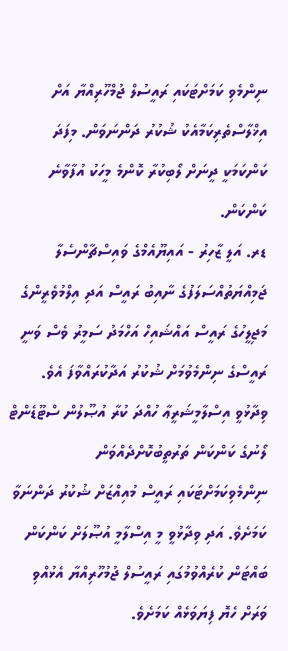ނިންމެވި ކަމަށްޓަކައި ރައީސުލް ޖުމްހޫރިއްޔާ އަށް އިޚްލާސްތެރިކަމާއެކު ޝުކުރު ދަންނަވަން. މިފަދަ ކަންކަމަކީ ދީނަށް ލޯބިކުރާ ކޮންމެ މީހަކު އުފާވާނެ ކަންކަން.
ޑރ. އަލީ ޒާހިރު - އައިޔޫއެމްގެ ވައިސްޗާންސެލާ
ޖަމިއްޔަތުއްސަލަފުގެ ނާއިބު ރައީސް އަދި އިލްމުވެރީންގެ މަޖިލީހުގެ ރައީސް އައްޝައިހް އަހްމަދު ސަމީރު ވެސް ވަނީ ރައީސްގެ ނިންމެވުމަށް ޝުކުރު އަދާކުރައްވާފަ އެވެ.
ވިދާޅުވީ އިސްލާމީޝަރީޢާ ހުއްދަ ކުރާ އުޞޫލުން ސްޓޫޑެންޓް ލޯނުގެ ކަންކަން ތަރުތީބުކޮށްދެއްވަން ނިންމެވިކަމަށްޓަކައި ރައީސް މުއިއްޒަށް ޝުކުރު ދަންނަވާ ކަމަށެވެ. އަދި ވިދާޅުވީ މީ އިސްލާމީ އުޞޫލަށް ކަންކަން ބައްޓަން ކުރެއްވުމުގައި ރައީސުލް ޖުމުހޫރިއްޔާ އެޅުއްވި ވަރަށް ހެޔޮ ފިޔަވަޅެއް ކަމަށެވެ.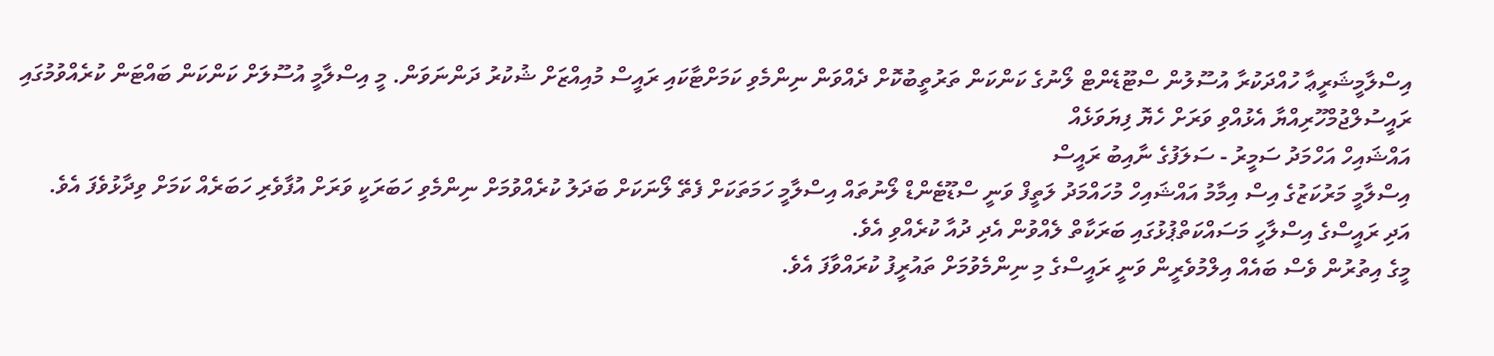އިސްލާމީޝަރީޢާ ހުއްދަކުރާ އުސޫލުން ސްޓޫޑެންޓް ލޯނުގެ ކަންކަން ތަރުތީބުކޮށް ދެއްވަން ނިންމެވި ކަމަށްޓާކައި ރައީސް މުއިއްޒަށް ޝުކުރު ދަންނަވަން. މީ އިސްލާމީ އުސޫލަށް ކަންކަން ބައްޓަން ކުރެއްވުމުގައި ރައީސުލްޖުމްހޫރިއްޔާ އެޅުއްވި ވަރަށް ހެޔޮ ފިޔަވަޅެއް
އައްޝައިހް އަހްމަދު ސަމީރު - ސަލަފުގެ ނާއިބު ރައީސް
އިސްލާމީ މަރުކަޒުގެ އިސް އިމާމު އައްޝައިހް މުހައްމަދު ލަތީފް ވަނީ ސްޑޫޓެންޑް ލޯނުތައް އިސްލާމީ ހަމަތަކަށް ފެތޭ ލޯނަކަށް ބަދަލު ކުރެއްވުމަށް ނިންމެވި ހަބަރަކީ ވަރަށް އުފާވެރި ހަބަރެއް ކަމަށް ވިދާޅުވެފަ އެވެ.
އަދި ރައީސްގެ އިސްލާހީ މަސައްކަތްޕުޅުގައި ބަރަކާތް ލެއްވުން އެދި ދުއާ ކުރެއްވި އެވެ.
މީގެ އިތުރުން ވެސް ބައެއް އިލްމުވެރީން ވަނީ ރައީސްގެ މި ނިންމެވުމަށް ތައުރީފު ކުރައްވާފަ އެވެ.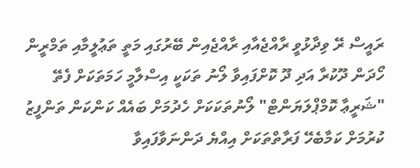ރައީސް ރޭ ވިދާޅުވީ ރާއްޖެއާއި ރާއްޖެއިން ބޭރުގައި މަތީ ތަޢުލީމާއި ތަމްރީން ހޯދަން ދޫކުރާ އަދި ދޫ ކޮށްފައިވާ ލޯނު ތަކަކީ އިސްލާމީ ހަމަތަކަށް ފެތޭ "ޝަރީޢާ ކޮމްޕްލަޔަންޓް" ލޯނުތަކަކަށް ހެދުމަށް ބައެއް ކަންކަން ތަންފީޒު ކުރުމަށް ކަމާބެހޭ ފަރާތްތަކަށް އިއްޔެ ދަންނަވާފައިވާ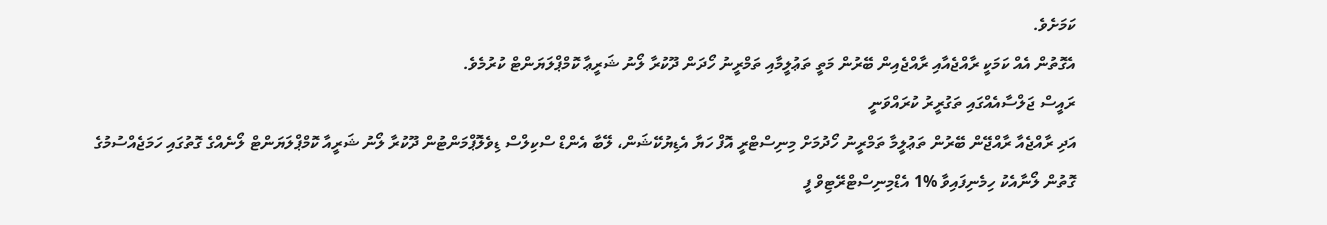ކަމަށެވެ.
އެގޮތުން އެއް ކަމަކީ ރާއްޖެއާއި ރާއްޖެއިން ބޭރުން މަތީ ތަޢުލީމާއި ތަމްރީނު ހޯދަން ދޫކުރާ ލޯނު ޝަރީޢާ ކޮމްޕްލަޔަންޓް ކުރުމެވެ.
ރައީސް ޖަލްސާއެއްގައި ތަގުރީރު ކުރައްވަނީ
އަދި ރާއްޖެއާ ރާއްޖޭން ބޭރުން ތަޢުލީމާ ތަމްރީނު ހޯދުމަށް މިނިސްޓްރީ އޮފް ހަޔާ އެޑިޔުކޭޝަން، ލޭބާ އެންޑް ސްކިލްސް ޑިވެލޮޕްމަންޓުން ދޫކުރާ ލޯނު ޝަރީއާ ކޮމްޕްލަޔަންޓް ލޯނެއްގެ ގޮތުގައި ހަމަޖެއްސުމުގެ ގޮތުން ލޯނާއެކު ހިމެނިފައިވާ %1 އެޑްމިނިސްޓްރޭޓިވް ފީ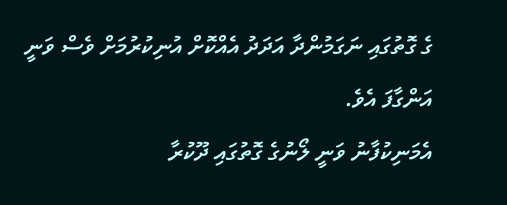ގެ ގޮތުގައި ނަގަމުންދާ އަދަދު އެއްކޮށް އުނިކުރުމަށް ވެސް ވަނީ އަންގާފަ އެވެ.
އެމަނިކުފާނު ވަނީ ލޯނުގެ ގޮތުގައި ދޫކުރާ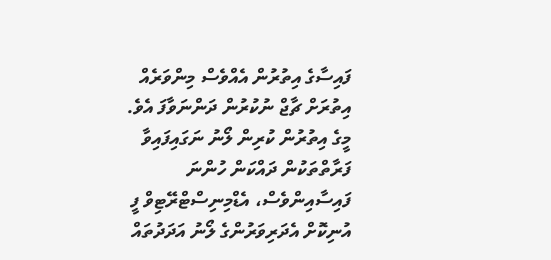ފައިސާގެ އިތުރުން އެއްވެސް މިންވަރެއް އިތުރަށް ޗާޖް ނުކުރުން ދަންނަވާފަ އެވެ.
މީގެ އިތުރުން ކުރިން ލޯނު ނަގައިފައިވާ ފަރާތްތަކުން ދައްކަން ހުންނަ ފައިސާއިންވެސް، އެޑްމިނިސްޓްރޭޓިވް ފީ އުނިކޮށް އެދަރިވަރުންގެ ލޯނު އަދަދުތައް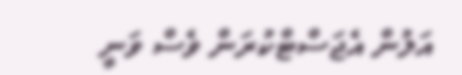އަލުން އެޖަސްޓްކުރަން ވެސް ވަނީ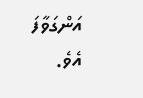އަންގަވާފަ އެވެ.